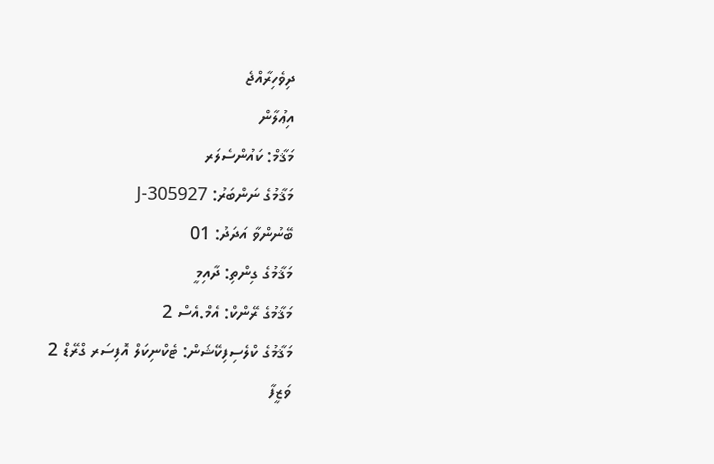ދިވެހިރާއްޖެ
އިޢުލާން
މަޤާމް: ކައުންސެލަރ
މަޤާމުގެ ނަންބަރު: J-305927
ބޭނުންވާ އަދަދު: 01
މަޤާމުގެ ގިންތި: ދާއިމީ
މަޤާމުގެ ރޭންކް: އެމް.އެސް 2
މަޤާމުގެ ކްލެސިފިކޭޝަން: ޓެކްނިކަލް އޮފިސަރ ގްރޭޑް 2
ވަޒީފާ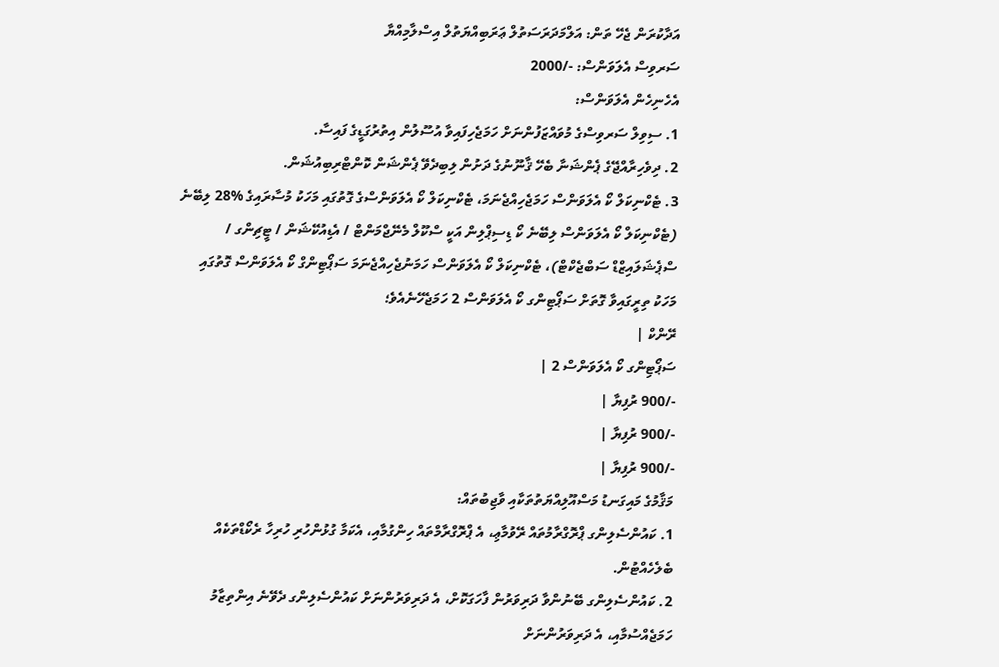އަދާކުރަން ޖެހޭ ތަން: އަލްމަދަރަސަތުލް ޢަރަބިއްޔަތުލް އިސްލާމިއްޔާ
ސަރވިސް އެލަވަންސް: -/2000
އެހެނިހެން އެލަވަންސް:
1. ސިވިލް ސަރވިސްގެ މުވައްޒަފުންނަށް ހަމަޖެހިފައިވާ އުސޫލުން އިތުރުގަޑީގެ ފައިސާ.
2. ދިވެހިރާއްޖޭގެ ޕެންޝަނާ ބެހޭ ޤާނޫނުގެ ދަށުން ލިބިދެވޭ ޕެންޝަން ކޮންޓްރިބިއުޝަން.
3. ޓެކްނިކަލް ކޯ އެލަވަންސް ހަމަޖެހިއްޖެނަމަ، ޓެކްނިކަލް ކޯ އެލަވަންސްގެ ގޮތުގައި މަހަކު މުސާރައިގެ %28 ލިބޭނެ (ޓެކްނިކަލް ކޯ އެލަވަންސް ލިބޭނެ ކޯ ޑިސިޕްލިން އަކީ ސްކޫލް މެނޭޖްމަންޓް / އެޑިއުކޭޝަން / ޓީޗިންގ / ސްޕެޝަލައިޒްޑް ސަބްޖެކްޓް)، ޓެކްނިކަލް ކޯ އެލަވަންސް ހަމަނުޖެހިއްޖެނަމަ ސަޕޯޓިންގް ކޯ އެލަވަންސް ގޮތުގައި މަހަކު ތިރީގައިވާ ގޮތަށް ސަޕޯޓިންގ ކޯ އެލަވަންސް 2 ހަމަޖެހޭނެއެވެ؛
ރޭންކް |
ސަޕޯޓިންގ ކޯ އެލަވަންސް 2 |
-/900 ރުފިޔާ |
-/900 ރުފިޔާ |
-/900 ރުފިޔާ |
މަޤާމުގެ މައިގަނޑު މަސްއޫލިއްޔަތުތަކާއި ވާޖިބުތައް:
1. ކައުންސެލިންގ ޕްރޮގްރާމުތައް ރޭވުމާޢި، އެ ޕްރޮގްރާމްތައް ހިންގުމާއި، އެކަމާ ގުޅުންހުރި ހުރިހާ ރެކޯޑްތަކެއް ބެލެހެއްޓުން.
2. ކައުންސެލިންގ ބޭނުންވާ ދަރިވަރުން ފާހަގަކޮށް، އެ ދަރިވަރުންނަށް ކައުންސެލިންގ ދެވޭނެ އިންތިޒާމު ހަމަޖެއްސުމާއި، އެ ދަރިވަރުންނަށް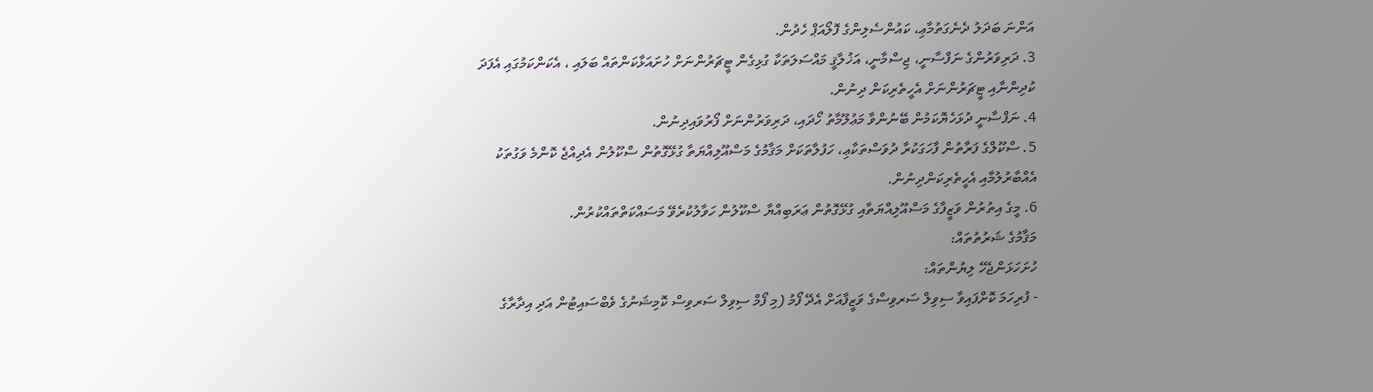އަންނަ ބަދަލު ދެނެގަތުމާޢި، ކައުންސެލިންގެ ފޮލޯއަޕް ހެދުން.
3. ދަރިވަރުންގެ ނަފްސާނީ، ޖިސްމާނީ، އަޚުލާޤީ މައްސަލަތަކާ ގުޅިގެން ޓީޗަރުންނަށް ހުށައަޅާކަންތައް ބަލައި ، އެކަންކަމުގައި އެފަދަ ކުދިންނާއި ޓީޗަރުންނަށް އެހީތެރިކަން ދިނުން.
4. ނަފްސާނީ ދުޅަހެޔޮކަމުން ބޭނުންވާ މަޢުލޫމާތު ހޯދައި، ދަރިވަރުންނަށް ފޯރުވައިދިނުން.
5. ސްކޫލްގެ ފަރާތުން ފާހަގަކުރާ ދުވަސްތަކާޢި، ހަފުލާތަކަށް މަޤާމުގެ މަސްއޫލިއްޔަތާ ގުޅޭގޮތުން ސްކޫލުން އެދިއްޖެ ކޮންމެ ވަގުތަކު އެއްބާރުލުމާއި އެހީތެރިކަންދިނުން.
6. މީގެ އިތުރުން ވަޒީފާގެ މަސްއޫލިއްޔަތާއި ގުޅޭގޮތުން ޢަރަބިއްޔާ ސްކޫލުން ހަވާލުކުރެވޭ މަސައްކަތްތައްކުރުން.
މަޤާމުގެ ޝަރުތުތައް:
ހުށަހަޅަންޖެހޭ ލިޔުންތައް:
- ފުރިހަމަ ކޮށްފައިވާ ސިވިލް ސަރވިސްގެ ވަޒީފާއަށް އެދޭ ފޯމު (މި ފޯމް ސިވިލް ސަރވިސް ކޮމިޝަނުގެ ވެބްސައިޓުން އަދި އިދާރާގެ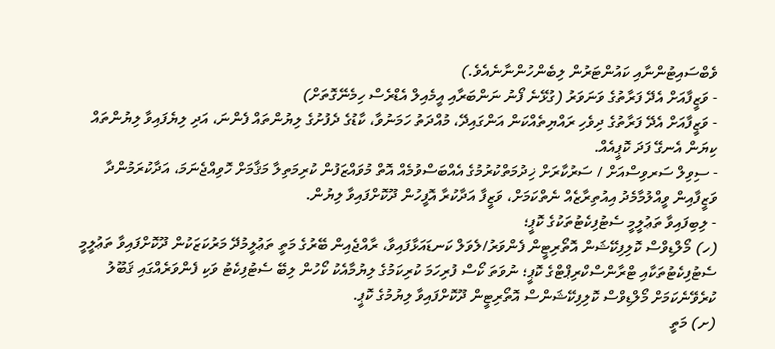ވެބްސައިޓުންނާއި ކައުންޓަރުން ލިބެންހުންނާނެއެވެ.)
- ވަޒީފާއަށް އެދޭ ފަރާތުގެ ވަނަވަރު (ގުޅޭނެ ފޯނު ނަންބަރާއި އީމެއިލް އެޑްރެސް ހިމެނޭގޮތަށް)
- ވަޒީފާއަށް އެދޭ ފަރާތުގެ ދިވެހި ރައްޔިތެއްކަން އަންގައިދޭ، މުއްދަތު ހަމަނުވާ، ކާޑުގެ ދެފުށުގެ ލިޔުންތައް ފެންނަ، އަދި ލިޔެފައިވާ ލިޔުންތައް ކިޔަން އެނގޭ ފަދަ ކޮޕީއެއް.
- ސިވިލް ސަރވިސްއަށް / ސަރުކާރަށް ޚިދުމަތްކުރުމުގެ އެއްބަސްވުމެއް އޮތް މުވައްޒަފުން ކުރިމަތިލާ މަޤާމަށް ހޮވިއްޖެނަމަ، އަދާކުރަމުންދާ ވަޒީފާއިން ވީއްލުމާމެދު އިއުތިރާޒެއް ނެތްކަމަށް، ވަޒީފާ އަދާކުރާ އޮފީހުން ދޫކޮށްފައިވާ ލިޔުން.
- ލިބިފައިވާ ތަޢުލީމީ ސެޓުފިކެޓުތަކުގެ ކޮޕީ؛
(ހ) މޯލްޑިވްސް ކޮލިފިކޭޝަން އޮތޯރިޓީން ފެންވަރު/ލެވަލް ކަނޑައަޅާފައިވާ، ރާއްޖެއިން ބޭރުގެ މަތީ ތަޢުލީމުދޭ މަރުކަޒަކުން ދޫކޮށްފައިވާ ތަޢުލީމީ ސެޓުފިކެޓުތަކާއި ޓްރާންސްކްރިޕްޓްގެ ކޮޕީ؛ ނުވަތަ ކޯސް ފުރިހަމަ ކުރިކަމުގެ ލިޔުމާއެކު ކޯހުން ލިބޭ ސެޓުފިކެޓު ވަކި ފެންވަރެއްގައި ޤަބޫލު ކުރެވޭނެކަމަށް މޯލްޑިވްސް ކޮލިފިކޭޝަންސް އޮތޯރިޓީން ދޫކޮށްފައިވާ ލިޔުމުގެ ކޮޕީ.
(ށ) މަތީ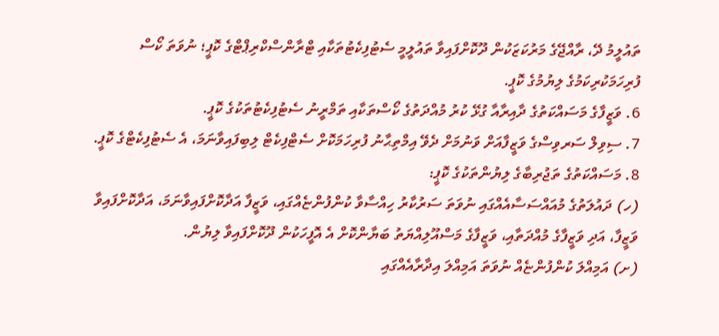ތައުލީމު ދޭ، ރާއްޖޭގެ މަރުކަޒަކުން ދޫކޮށްފައިވާ ތައުލީމީ ސެޓުފިކެޓުތަކާއި ޓްރާންސްކްރިޕްޓްގެ ކޮޕީ؛ ނުވަތަ ކޯސް ފުރިހަމަކުރިކަމުގެ ލިޔުމުގެ ކޮޕީ.
6. ވަޒީފާގެ މަސައްކަތުގެ ދާއިރާއާ ގުޅޭ ކުރު މުއްދަތުގެ ކޯސްތަކާއި ތަމްރީނު ސެޓުފިކެޓުތަކުގެ ކޮޕީ.
7. ސިވިލް ސަރވިސްގެ ވަޒީފާއަށް ވަނުމަށް ދެވޭ އިމްތިޙާނު ފުރިހަމަކޮށް ސެޓްފިކެޓް ލިބިފައިވާނަމަ، އެ ސެޓުފިކެޓްގެ ކޮޕީ.
8. މަސައްކަތުގެ ތަޖުރިބާގެ ލިޔުންތަކުގެ ކޮޕީ:
(ހ) ދައުލަތުގެ މުއައްސަސާއެއްގައި ނުވަތަ ސަރުކާރު ހިއްސާވާ ކުންފުންޏެއްގައި، ވަޒީފާ އަދާކޮށްފައިވާނަމަ، އަދާކޮށްފައިވާ ވަޒީފާ، އަދި ވަޒީފާގެ މުއްދަތާއި، ވަޒީފާގެ މަސްއޫލިއްޔަތު ބަޔާންކޮށް އެ އޮފީހަކުން ދޫކޮށްފައިވާ ލިޔުން.
(ށ) އަމިއްލަ ކުންފުންޏެއް ނުވަތަ އަމިއްލަ އިދާރާއެއްގައި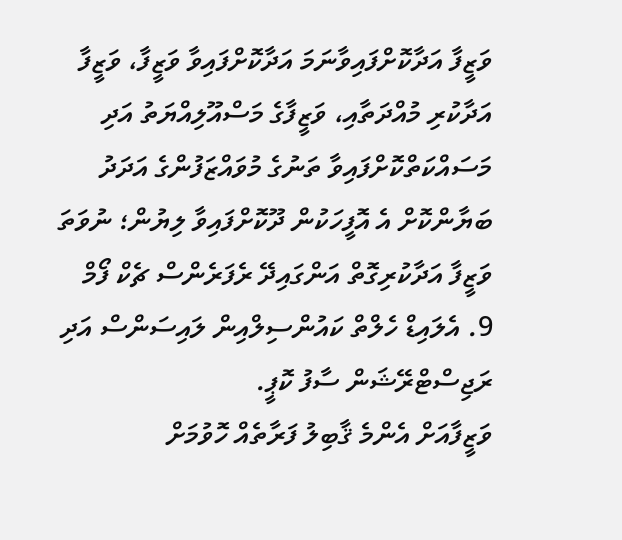ވަޒީފާ އަދާކޮށްފައިވާނަމަ އަދާކޮށްފައިވާ ވަޒީފާ، ވަޒީފާ އަދާކުރި މުއްދަތާއި، ވަޒީފާގެ މަސްއޫލިއްޔަތު އަދި މަސައްކަތްކޮށްފައިވާ ތަނުގެ މުވައްޒަފުންގެ އަދަދު ބަޔާންކޮށް އެ އޮފީހަކުން ދޫކޮށްފައިވާ ލިޔުން؛ ނުވަތަ ވަޒީފާ އަދާކުރިގޮތް އަންގައިދޭ ރެފަރެންސް ޗެކް ފޯމް
9. އެލައިޑް ހެލްތް ކައުންސިލްއިން ލައިސަންސް އަދި ރަޖިސްޓްރޭޝަން ސާފު ކޮޕީ.
ވަޒީފާއަށް އެންމެ ޤާބިލު ފަރާތެއް ހޮވުމަށް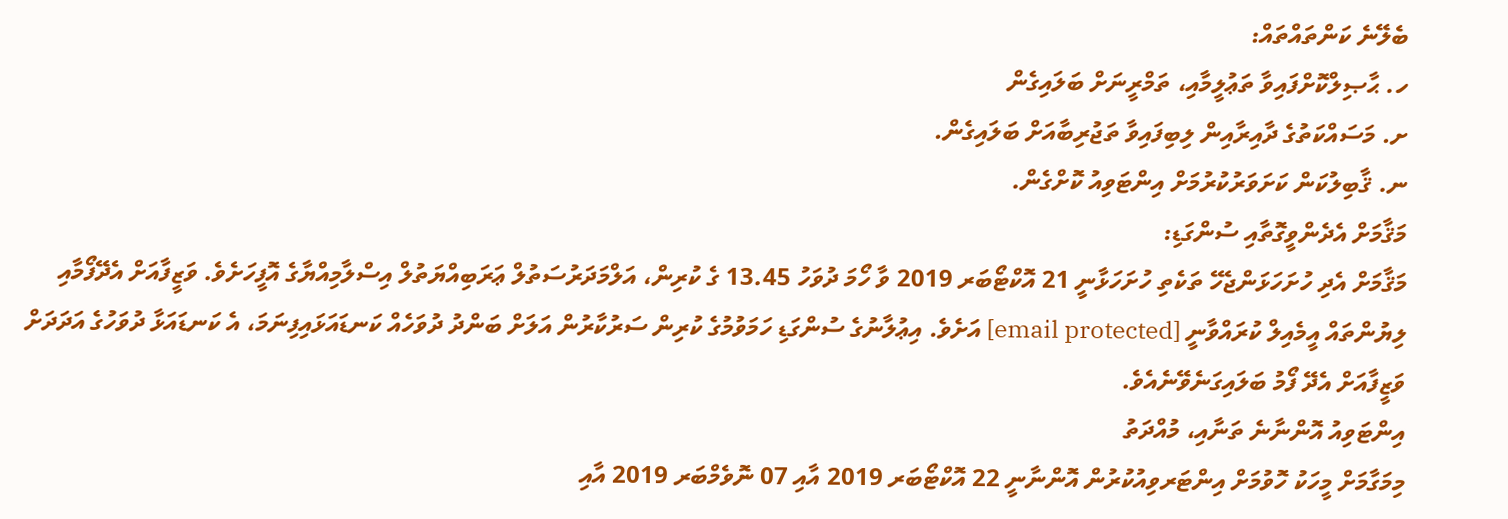ބެލޭނެ ކަންތައްތައް:
ހ. ޙާޞިލްކޮށްފައިވާ ތަޢުލީމާއި، ތަމްރީނަށް ބަލައިގެން
ށ. މަސައްކަތުގެ ދާއިރާއިން ލިބިފައިވާ ތަޖުރިބާއަށް ބަލައިގެން.
ނ. ޤާބިލުކަން ކަށަވަރުކުރުމަށް އިންޓަވިއު ކޮށްގެން.
މަޤާމަށް އެދެންވީގޮތާއި ސުންގަޑި:
މަޤާމަށް އެދި ހުށަހަޅަންޖެހޭ ތަކެތި ހުށަހަޅާނީ 21 އޮކްޓޯބަރ 2019 ވާ ހޯމަ ދުވަހު 13.45 ގެ ކުރިން، އަލްމަދަރުސަތުލް ޢަރަބިއްޔަތުލް އިސްލާމިއްޔާގެ އޮފީހަށެވެ. ވަޒީފާއަށް އެދޭފޯމާއި ލިޔުންތައް އީމެއިލް ކުރައްވާނީ [email protected] އަށެވެ. އިޢުލާނުގެ ސުންގަޑި ހަމަވުމުގެ ކުރިން ސަރުކާރުން އަލަށް ބަންދު ދުވަހެއް ކަނޑައަޅައިފިނަމަ، އެ ކަނޑައަޅާ ދުވަހުގެ އަދަދަށް ވަޒީފާއަށް އެދޭ ފޯމު ބަލައިގަނެވޭނެއެވެ.
އިންޓަވިއު އޮންނާނެ ތަނާއި، މުއްދަތު
މިމަގާމަށް މީހަކު ހޮވުމަށް އިންޓަރވިއުކުރުން އޮންނާނީ 22 އޮކްޓޯބަރ 2019 އާއި 07 ނޮވެމްބަރ 2019 އާއި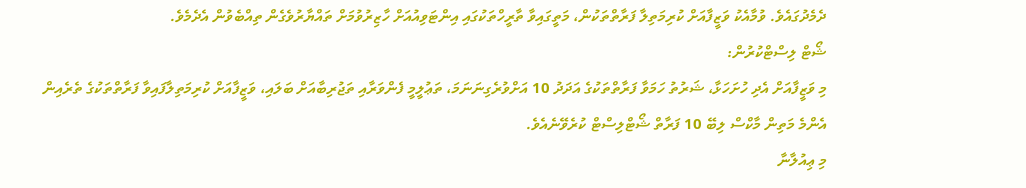ދެމެދުގައެވެ. ވުމާއެކު ވަޒީފާއަށް ކުރިމަތިލާ ފަރާތްތަކުން، މަތީގައިވާ ތާރީހްތަކުގައި އިންޓަވިއުއަށް ހާޒިރުވުމަށް ތައްޔާރުވެގެން ތިއްބެވުން އެދެމެވެ.
ޝޯޓް ލިސްޓްކުރުން:
މި ވަޒީފާއަށް އެދި ހުށަހަޅާ، ޝަރުތު ހަމަވާ ފަރާތްތަކުގެ އަދަދު 10 އަށްވުރެގިނަނަމަ، ތަޢުލީމީ ފެންވަރާއި ތަޖުރިބާއަށް ބަލައި، ވަޒީފާއަށް ކުރިމަތިލާފައިވާ ފަރާތްތަކުގެ ތެރެއިން އެންމެ މަތިން މާކްސް ލިބޭ 10 ފަރާތް ޝޯޓްލިސްޓް ކުރެވޭނެއެވެ.
މި ޢިއުލާނާ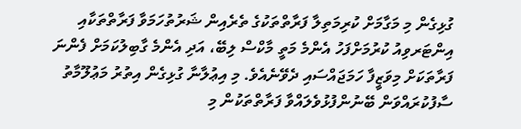ގުޅިގެން މި މަގާމަށް ކުރިމަތިލާ ފަރާތްތަކުގެ ތެރެއިން ޝަރުތުހަމަވާ ފަރާތްތަކާއި އިންޓަރވިއު ކުރުމަށްފަހު އެންމެ މަތީ މާކްސް ލިބޭ، އަދި އެންމެ ގާބިލުކަމަށް ފެންނަ ފަރާތަކަށް މިވަޒީފާ ހަމަޖައްސައި ދެވޭނެއެވެ. މި އިޢުލާނާ ގުޅިގެން އިތުރު މަޢުލޫމާތު ސާފުކުރައްވަން ބޭނުންފުޅުވެލައްވާ ފަރާތްތަކުން މި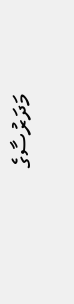މަދަރުސާގެ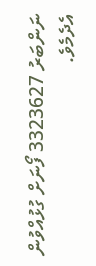ނަންބަރު 3323627 ފޯނަށް ގުޅުއްވުން އެދެމެވެ.